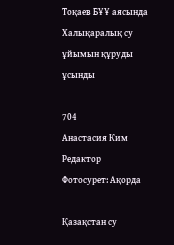Тоқаев БҰҰ аясында Халықаралық су ұйымын құруды ұсынды

704
Анастасия Ким Редактор
Фотосурет: Ақорда

Қазақстан су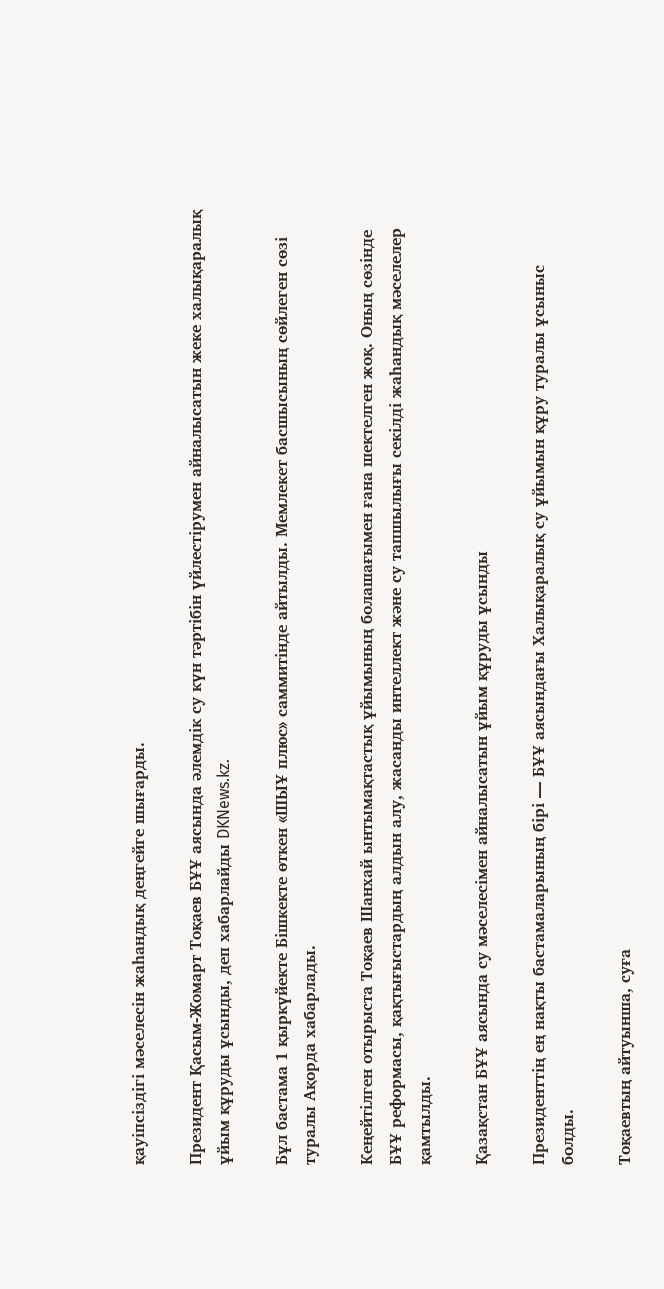қауіпсіздігі мәселесін жаһандық деңгейге шығарды.

Президент Қасым-Жомарт Тоқаев БҰҰ аясында әлемдік су күн тәртібін үйлестірумен айналысатын жеке халықаралық ұйым құруды ұсынды, деп хабарлайды DKNews.kz.

Бұл бастама 1 қыркүйекте Бішкекте өткен «ШЫҰ плюс» саммитінде айтылды. Мемлекет басшысының сөйлеген сөзі туралы Ақорда хабарлады.

Кеңейтілген отырыста Тоқаев Шанхай ынтымақтастық ұйымының болашағымен ғана шектелген жоқ. Оның сөзінде БҰҰ реформасы, қақтығыстардың алдын алу, жасанды интеллект және су тапшылығы секілді жаһандық мәселелер қамтылды.

Қазақстан БҰҰ аясында су мәселесімен айналысатын ұйым құруды ұсынды

Президенттің ең нақты бастамаларының бірі — БҰҰ аясындағы Халықаралық су ұйымын құру туралы ұсыныс болды.

Тоқаевтың айтуынша, суға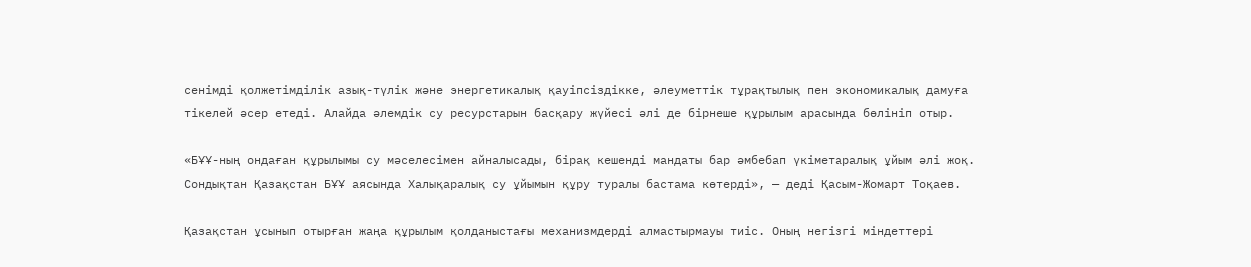сенімді қолжетімділік азық-түлік және энергетикалық қауіпсіздікке, әлеуметтік тұрақтылық пен экономикалық дамуға тікелей әсер етеді. Алайда әлемдік су ресурстарын басқару жүйесі әлі де бірнеше құрылым арасында бөлініп отыр.

«БҰҰ-ның ондаған құрылымы су мәселесімен айналысады, бірақ кешенді мандаты бар әмбебап үкіметаралық ұйым әлі жоқ. Сондықтан Қазақстан БҰҰ аясында Халықаралық су ұйымын құру туралы бастама көтерді», — деді Қасым-Жомарт Тоқаев.

Қазақстан ұсынып отырған жаңа құрылым қолданыстағы механизмдерді алмастырмауы тиіс. Оның негізгі міндеттері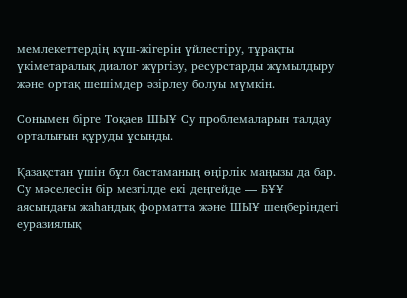мемлекеттердің күш-жігерін үйлестіру, тұрақты үкіметаралық диалог жүргізу, ресурстарды жұмылдыру және ортақ шешімдер әзірлеу болуы мүмкін.

Сонымен бірге Тоқаев ШЫҰ Су проблемаларын талдау орталығын құруды ұсынды.

Қазақстан үшін бұл бастаманың өңірлік маңызы да бар. Су мәселесін бір мезгілде екі деңгейде — БҰҰ аясындағы жаһандық форматта және ШЫҰ шеңберіндегі еуразиялық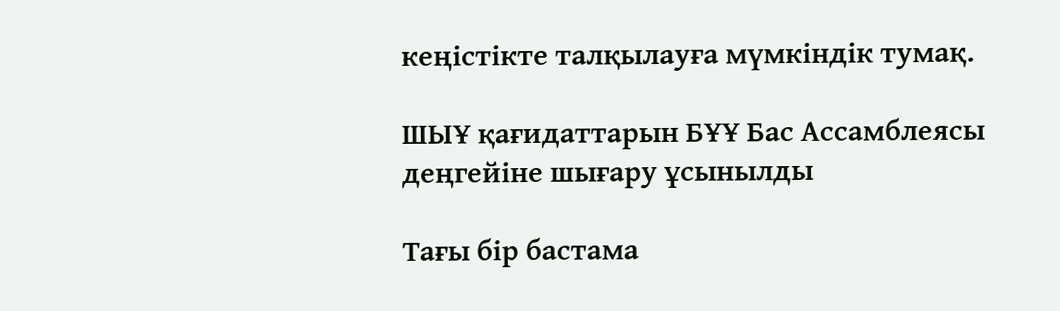кеңістікте талқылауға мүмкіндік тумақ.

ШЫҰ қағидаттарын БҰҰ Бас Ассамблеясы деңгейіне шығару ұсынылды

Тағы бір бастама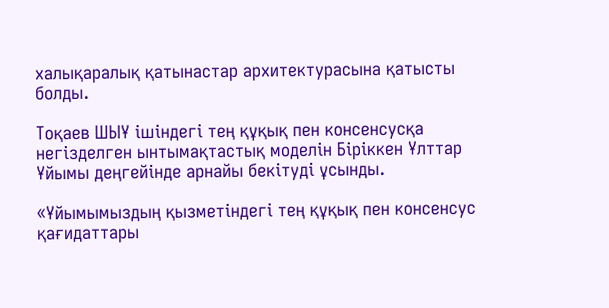халықаралық қатынастар архитектурасына қатысты болды.

Тоқаев ШЫҰ ішіндегі тең құқық пен консенсусқа негізделген ынтымақтастық моделін Біріккен Ұлттар Ұйымы деңгейінде арнайы бекітуді ұсынды.

«Ұйымымыздың қызметіндегі тең құқық пен консенсус қағидаттары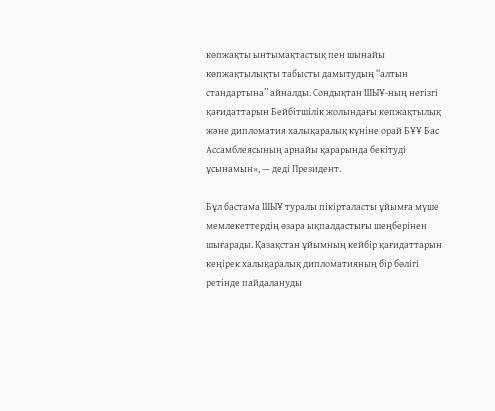көпжақты ынтымақтастық пен шынайы көпжақтылықты табысты дамытудың “алтын стандартына” айналды. Сондықтан ШЫҰ-ның негізгі қағидаттарын Бейбітшілік жолындағы көпжақтылық және дипломатия халықаралық күніне орай БҰҰ Бас Ассамблеясының арнайы қарарында бекітуді ұсынамын», — деді Президент.

Бұл бастама ШЫҰ туралы пікірталасты ұйымға мүше мемлекеттердің өзара ықпалдастығы шеңберінен шығарады. Қазақстан ұйымның кейбір қағидаттарын кеңірек халықаралық дипломатияның бір бөлігі ретінде пайдалануды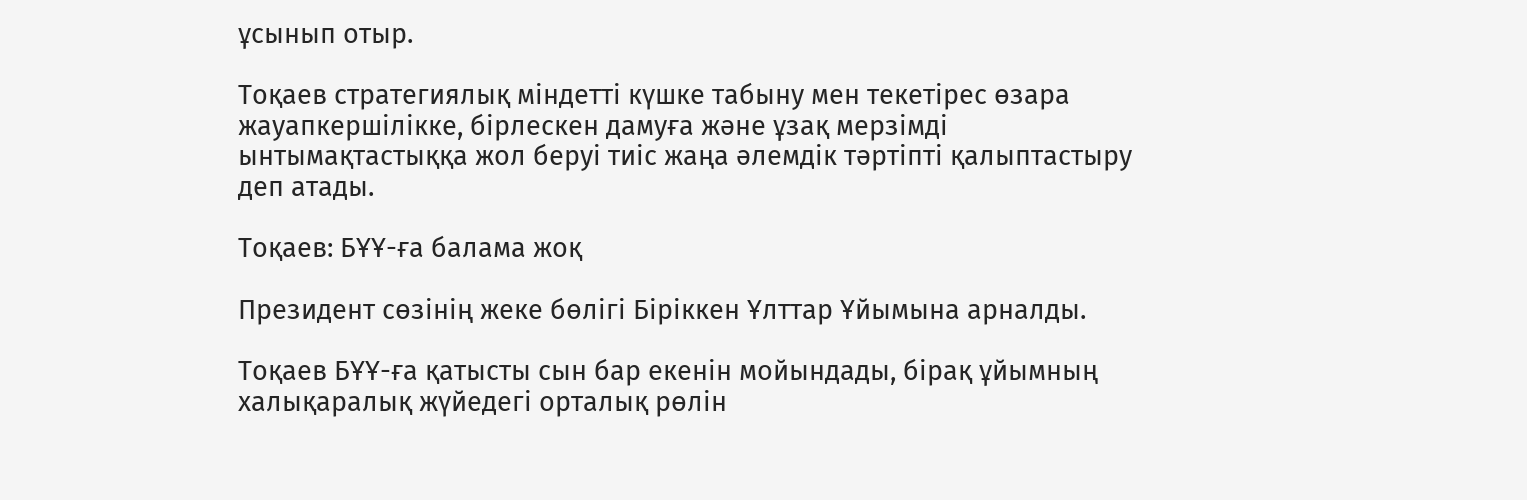ұсынып отыр.

Тоқаев стратегиялық міндетті күшке табыну мен текетірес өзара жауапкершілікке, бірлескен дамуға және ұзақ мерзімді ынтымақтастыққа жол беруі тиіс жаңа әлемдік тәртіпті қалыптастыру деп атады.

Тоқаев: БҰҰ-ға балама жоқ

Президент сөзінің жеке бөлігі Біріккен Ұлттар Ұйымына арналды.

Тоқаев БҰҰ-ға қатысты сын бар екенін мойындады, бірақ ұйымның халықаралық жүйедегі орталық рөлін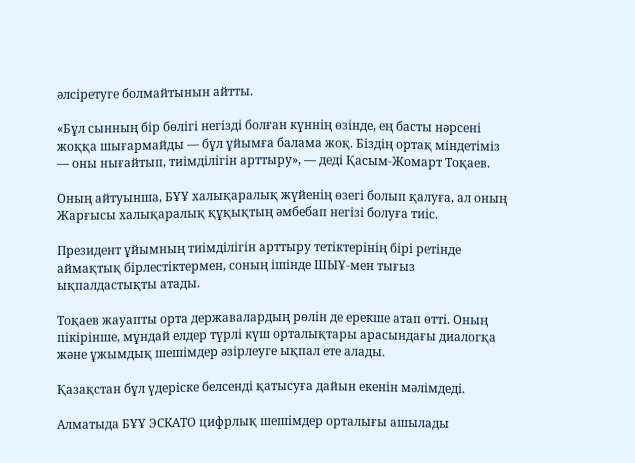әлсіретуге болмайтынын айтты.

«Бұл сынның бір бөлігі негізді болған күннің өзінде, ең басты нәрсені жоққа шығармайды — бұл ұйымға балама жоқ. Біздің ортақ міндетіміз — оны нығайтып, тиімділігін арттыру», — деді Қасым-Жомарт Тоқаев.

Оның айтуынша, БҰҰ халықаралық жүйенің өзегі болып қалуға, ал оның Жарғысы халықаралық құқықтың әмбебап негізі болуға тиіс.

Президент ұйымның тиімділігін арттыру тетіктерінің бірі ретінде аймақтық бірлестіктермен, соның ішінде ШЫҰ-мен тығыз ықпалдастықты атады.

Тоқаев жауапты орта державалардың рөлін де ерекше атап өтті. Оның пікірінше, мұндай елдер түрлі күш орталықтары арасындағы диалогқа және ұжымдық шешімдер әзірлеуге ықпал ете алады.

Қазақстан бұл үдеріске белсенді қатысуға дайын екенін мәлімдеді.

Алматыда БҰҰ ЭСКАТО цифрлық шешімдер орталығы ашылады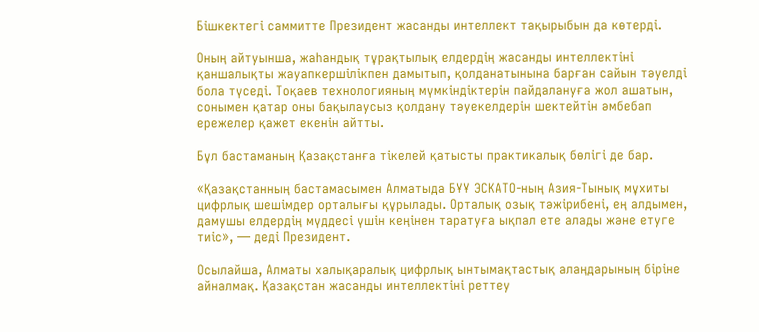Бішкектегі саммитте Президент жасанды интеллект тақырыбын да көтерді.

Оның айтуынша, жаһандық тұрақтылық елдердің жасанды интеллектіні қаншалықты жауапкершілікпен дамытып, қолданатынына барған сайын тәуелді бола түседі. Тоқаев технологияның мүмкіндіктерін пайдалануға жол ашатын, сонымен қатар оны бақылаусыз қолдану тәуекелдерін шектейтін әмбебап ережелер қажет екенін айтты.

Бұл бастаманың Қазақстанға тікелей қатысты практикалық бөлігі де бар.

«Қазақстанның бастамасымен Алматыда БҰҰ ЭСКАТО-ның Азия-Тынық мұхиты цифрлық шешімдер орталығы құрылады. Орталық озық тәжірибені, ең алдымен, дамушы елдердің мүддесі үшін кеңінен таратуға ықпал ете алады және етуге тиіс», — деді Президент.

Осылайша, Алматы халықаралық цифрлық ынтымақтастық алаңдарының біріне айналмақ. Қазақстан жасанды интеллектіні реттеу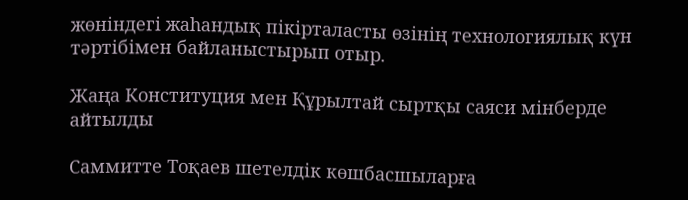жөніндегі жаһандық пікірталасты өзінің технологиялық күн тәртібімен байланыстырып отыр.

Жаңа Конституция мен Құрылтай сыртқы саяси мінберде айтылды

Саммитте Тоқаев шетелдік көшбасшыларға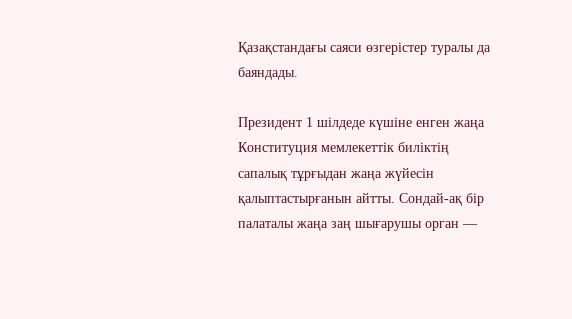Қазақстандағы саяси өзгерістер туралы да баяндады.

Президент 1 шілдеде күшіне енген жаңа Конституция мемлекеттік биліктің сапалық тұрғыдан жаңа жүйесін қалыптастырғанын айтты. Сондай-ақ бір палаталы жаңа заң шығарушы орган —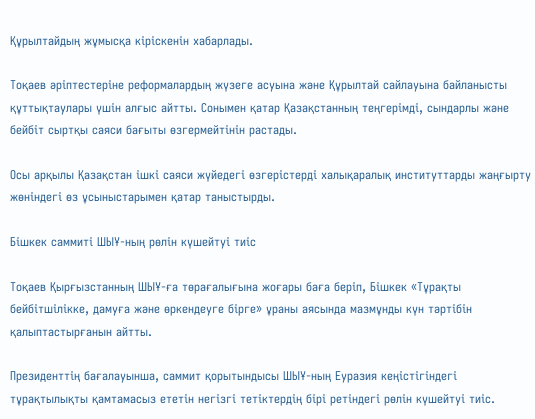Құрылтайдың жұмысқа кіріскенін хабарлады.

Тоқаев әріптестеріне реформалардың жүзеге асуына және Құрылтай сайлауына байланысты құттықтаулары үшін алғыс айтты. Сонымен қатар Қазақстанның теңгерімді, сындарлы және бейбіт сыртқы саяси бағыты өзгермейтінін растады.

Осы арқылы Қазақстан ішкі саяси жүйедегі өзгерістерді халықаралық институттарды жаңғырту жөніндегі өз ұсыныстарымен қатар таныстырды.

Бішкек саммиті ШЫҰ-ның рөлін күшейтуі тиіс

Тоқаев Қырғызстанның ШЫҰ-ға төрағалығына жоғары баға беріп, Бішкек «Тұрақты бейбітшілікке, дамуға және өркендеуге бірге» ұраны аясында мазмұнды күн тәртібін қалыптастырғанын айтты.

Президенттің бағалауынша, саммит қорытындысы ШЫҰ-ның Еуразия кеңістігіндегі тұрақтылықты қамтамасыз ететін негізгі тетіктердің бірі ретіндегі рөлін күшейтуі тиіс.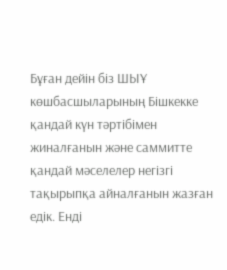Бұған дейін біз ШЫҰ көшбасшыларының Бішкекке қандай күн тәртібімен жиналғанын және саммитте қандай мәселелер негізгі тақырыпқа айналғанын жазған едік. Енді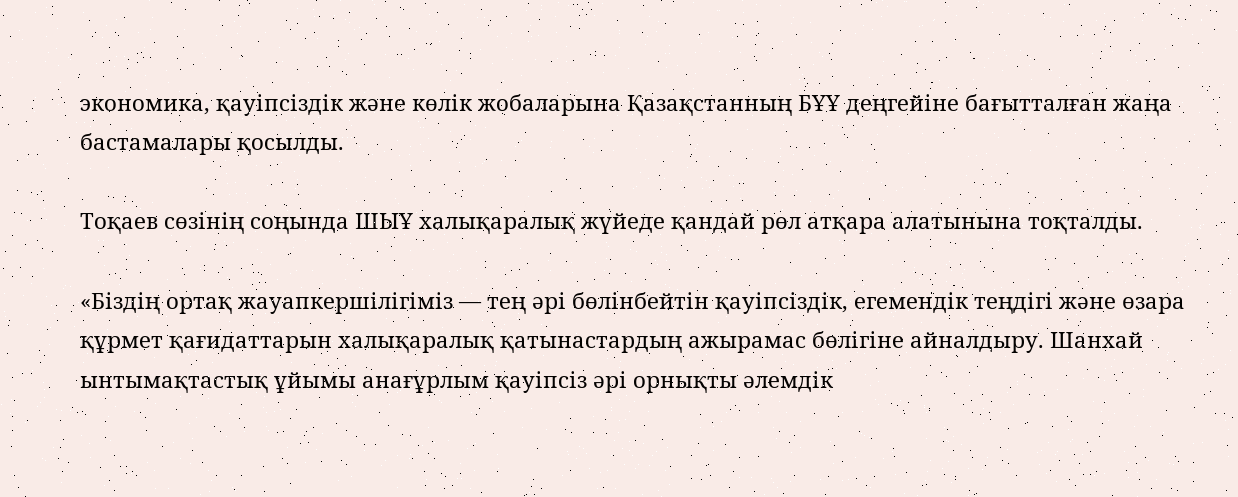экономика, қауіпсіздік және көлік жобаларына Қазақстанның БҰҰ деңгейіне бағытталған жаңа бастамалары қосылды.

Тоқаев сөзінің соңында ШЫҰ халықаралық жүйеде қандай рөл атқара алатынына тоқталды.

«Біздің ортақ жауапкершілігіміз — тең әрі бөлінбейтін қауіпсіздік, егемендік теңдігі және өзара құрмет қағидаттарын халықаралық қатынастардың ажырамас бөлігіне айналдыру. Шанхай ынтымақтастық ұйымы анағұрлым қауіпсіз әрі орнықты әлемдік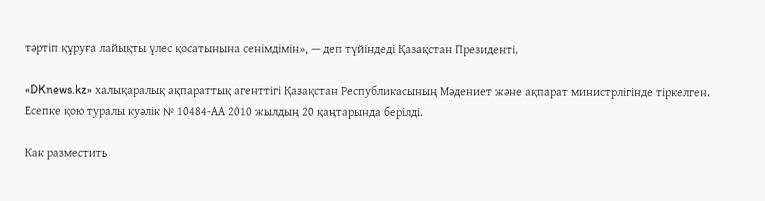тәртіп құруға лайықты үлес қосатынына сенімдімін», — деп түйіндеді Қазақстан Президенті.

«DKnews.kz» халықаралық ақпараттық агенттігі Қазақстан Республикасының Мәдениет және ақпарат министрлігінде тіркелген. Есепке қою туралы куәлік № 10484-АА 2010 жылдың 20 қаңтарында берілді.

Как разместить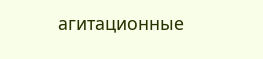агитационные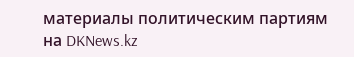материалы политическим партиям на DKNews.kz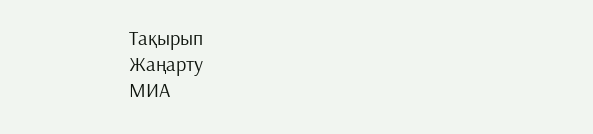Тақырып
Жаңарту
МИА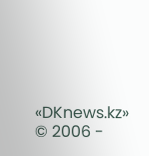«DKnews.kz» © 2006 -